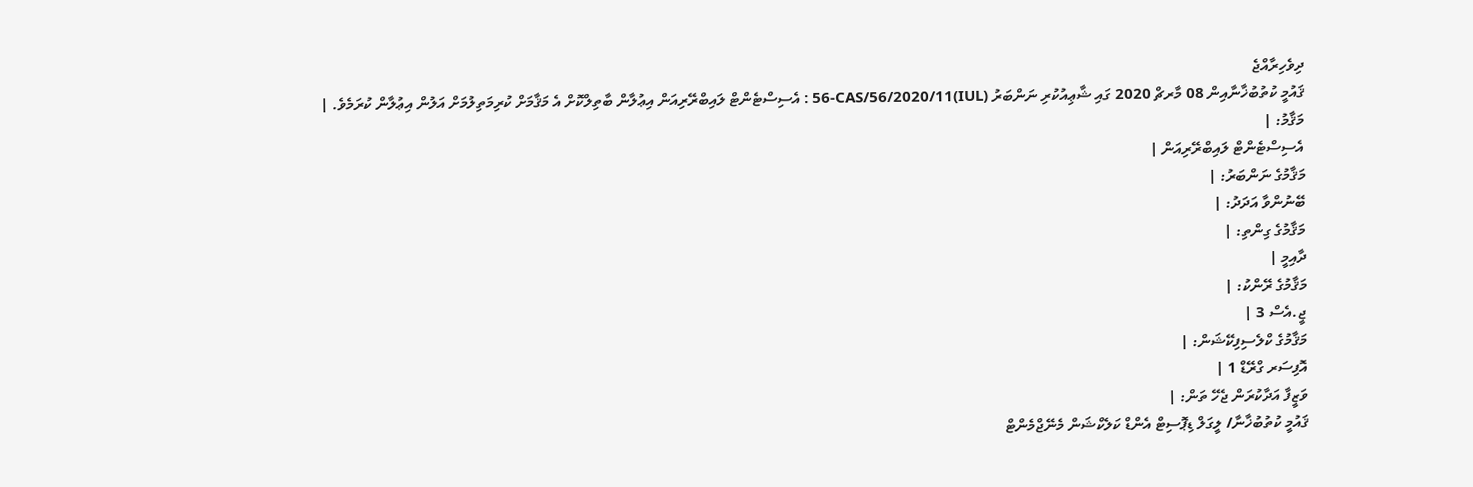ދިވެހިރާއްޖެ
ޤައުމީ ކުތުބުޚާނާއިން 08 މާރޗް 2020 ގައި ޝާޢިއުކުރި ނަންބަރު (IUL)56-CAS/56/2020/11 : އެސިސްޓެންޓް ލައިބްރޭރިއަން އިޢުލާން ބާތިލްކޮށް އެ މަޤާމަށް ކުރިމަތިލުމަށް އަލުން އިޢުލާން ކުރަމެވެ. |
މަޤާމު: |
އެސިސްޓެންޓް ލައިބްރޭރިއަން |
މަޤާމުގެ ނަންބަރު: |
ބޭނުންވާ އަދަދު: |
މަޤާމުގެ ގިންތި: |
ދާއިމީ |
މަޤާމުގެ ރޭންކު: |
ޖީ.އެސް 3 |
މަޤާމުގެ ކްލެސިފިކޭޝަން: |
އޮފިސަރ ގްރޭޑް 1 |
ވަޒީފާ އަދާކުރަން ޖެހޭ ތަން: |
ޤައުމީ ކުތުބުޚާނާ/ ލީގަލް ޑިޕޮސިޓް އެންޑް ކަލެކްޝަން މެނޭޖްމެންޓް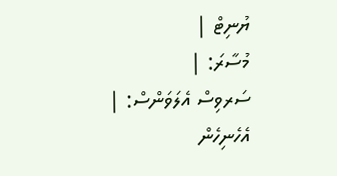ޔުނިޓް |
މުސާރަ: |
ސަރވިސް އެލަވަންސް: |
އެހެނިހެން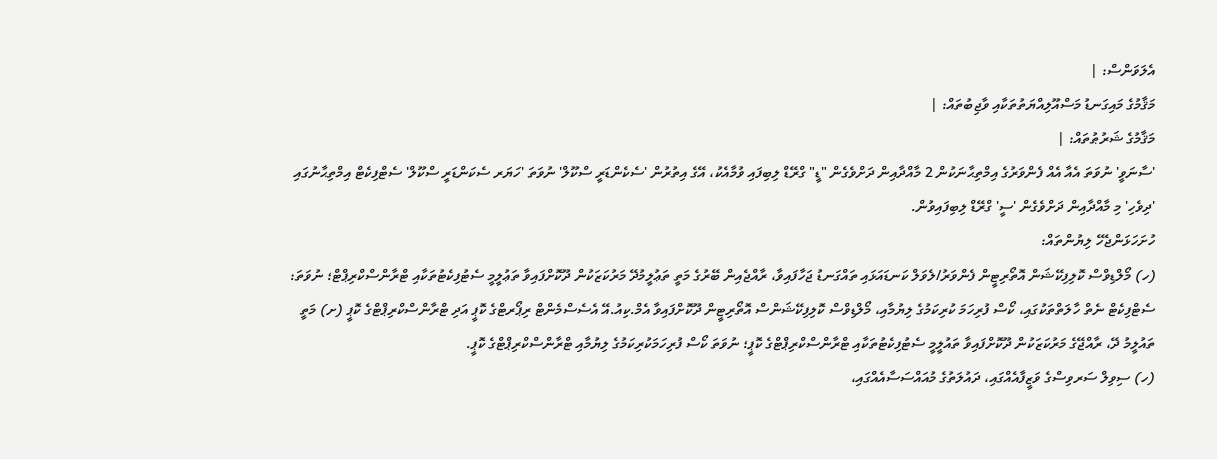އެލަވަންސް: |
މަޤާމުގެ މައިގަނޑު މަސްއޫލިއްޔަތުތަކާއި ވާޖިބުތައް: |
މަޤާމުގެ ޝަރުޠުތައް: |
'ސާނަވީ' ނުވަތަ އެއާ އެއް ފެންވަރުގެ އިމްތިޙާނަކުން 2 މާއްދާއިން ދަށްވެގެން "ޑީ" ގްރޭޑް ލިބިފައި ވުމާއެކު، އޭގެ އިތުރުން 'ސެކެންޑަރީ ސްކޫލް' ނުވަތަ 'ހަޔަރ ސެކަންޑަރީ ސްކޫލް' ސެޓްފިކެޓް އިމްތިޙާނުގައި 'ދިވެހި' މި މާއްދާއިން ދަށްވެގެން 'ސީ' ގްރޭޑް ލިބިފައިވުން.
ހުށަހަޅަންޖެހޭ ލިޔުންތައް:
(ހ) މޯލްޑިވްސް ކޮލިފިކޭޝަން އޮތޯރިޓީން ފެންވަރު/ލެވަލް ކަނޑައަޅައި ތައްގަނޑު ޖަހާފައިވާ، ރާއްޖެއިން ބޭރުގެ މަތީ ތަޢުލީމުދޭ މަރުކަޒަކުން ދޫކޮށްފައިވާ ތަޢުލީމީ ސެޓުފިކެޓުތަކާއި ޓްރާންސްކްރިޕްޓް؛ ނުވަތަ: ސެޓްފިކެޓް ނެތް ހާލަތްތަކުގައި، ކޯސް ފުރިހަމަ ކުރިކަމުގެ ލިޔުމާއި، މޯލްޑިވްސް ކޮލިފިކޭޝަންސް އޮތޯރިޓީން ދޫކޮށްފައިވާ އެމް.ކިއު.އޭ އެސެސްމެންޓް ރިޕޯރޓްގެ ކޮޕީ އަދި ޓްރާންސްކްރިޕްޓްގެ ކޮޕީ (ށ) މަތީ ތައުލީމު ދޭ، ރާއްޖޭގެ މަރުކަޒަކުން ދޫކޮށްފައިވާ ތައުލީމީ ސެޓުފިކެޓުތަކާއި ޓްރާންސްކްރިޕްޓްގެ ކޮޕީ؛ ނުވަތަ ކޯސް ފުރިހަމަކުރިކަމުގެ ލިޔުމާއި ޓްރާންސްކްރިޕްޓްގެ ކޮޕީ.
(ހ) ސިވިލް ސަރވިސްގެ ވަޒީފާއެއްގައި، ދައުލަތުގެ މުއައްސަސާއެއްގައި،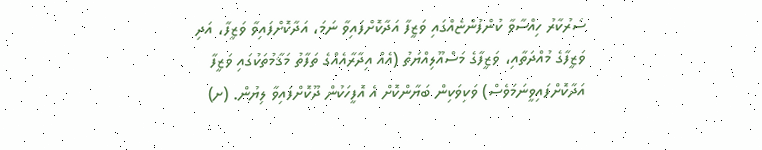ސަރުކާރު ހިއްސާވާ ކުންފުންޏެއްގައި ވަޒީފާ އަދާކޮށްފައިވާ ނަމަ، އަދާކޮށްފައިވާ ވަޒީފާ، އަދި ވަޒީފާގެ މުއްދަތާއި، ވަޒީފާގެ މަސްއޫލިއްޔަތު (އެއް އިދާރާއެއްގެ ތަފާތު މަޤާމުތަކުގައި ވަޒީފާ އަދާކޮށްފައިވީނަމަވެސް) ވަކިވަކިން ބަޔާންކޮށް އެ އޮފީހަކުން ދޫކޮށްފައިވާ ލިޔުން. (ށ)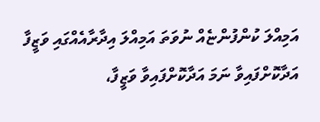އަމިއްލަ ކުންފުންޏެއް ނުވަތަ އަމިއްލަ އިދާރާއެއްގައި ވަޒީފާ އަދާކޮށްފައިވާ ނަމަ އަދާކޮށްފައިވާ ވަޒީފާ،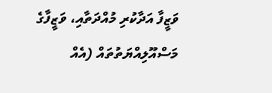ވަޒީފާ އަދާކުރި މުއްދަތާއި، ވަޒީފާގެ މަސްއޫލިއްޔަތުތައް (އެއް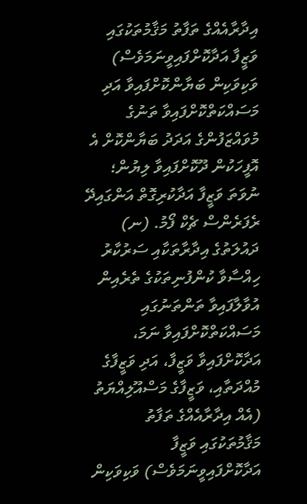އިދާރާއެއްގެ ތަފާތު މަޤާމުތަކުގައި ވަޒީފާ އަދާކޮށްފައިވީނަމަވެސް) ވަކިވަކިން ބަޔާންކޮށްފައިވާ އަދި މަސައްކަތްކޮށްފައިވާ ތަނުގެ މުވައްޒަފުންގެ އަދަދު ބަޔާންކޮށް އެ އޮފީހަކުން ދޫކޮށްފައިވާ ލިޔުން؛ ނުވަތަ ވަޒީފާ އަދާކުރިގޮތް އަންގައިދޭ ރެފަރެންސް ޗެކް ފޯމު. (ނ) ދައުލަތުގެ އިދާރާތަކާއި ސަރުކާރު ހިއްސާވާ ކުންފުނިތަކުގެ ތެރެއިން އުވާލާފައިވާ ތަންތަނުގައި މަސައްކަތްކޮށްފައިވާ ނަމަ، އަދާކޮށްފައިވާ ވަޒީފާ، އަދި ވަޒީފާގެ މުއްދަތާއި، ވަޒީފާގެ މަސްއޫލިއްޔަތު (އެއް އިދާރާއެއްގެ ތަފާތު މަޤާމުތަކުގައި ވަޒީފާ އަދާކޮށްފައިވީނަމަވެސް) ވަކިވަކިން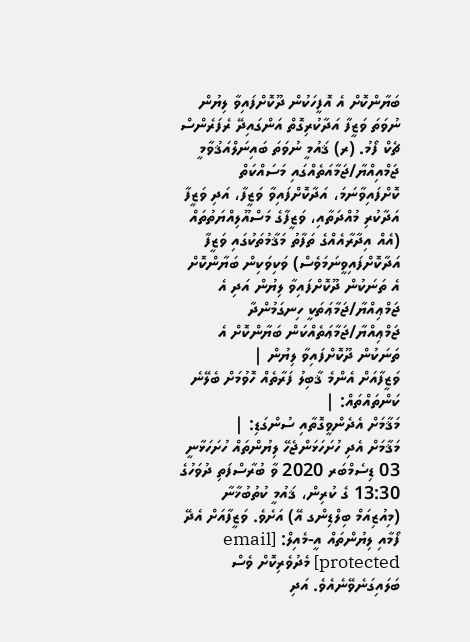ބަޔާންކޮށް އެ އޮފީހަކުން ދޫކޮށްފައިވާ ލިޔުން ނުވަތަ ވަޒީފާ އަދާކުރިގޮތް އަންގައިދޭ ރެފަރެންސް ޗެކް ފޯމު. (ރ) ޤައުމީ ނުވަތަ ބައިނަލްއަޤުވާމީ ޖަމްއިއްޔާ/ޖަމާއަތެއްގައި މަސައްކަތް ކޮށްފައިވާނަމަ، އަދާކޮށްފައިވާ ވަޒީފާ، އަދި ވަޒީފާ އަދާކުރި މުއްދަތާއި، ވަޒީފާގެ މަސްއޫލިއްޔަތުތައް (އެއް އިދާރާއެއްގެ ތަފާތު މަޤާމުތަކުގައި ވަޒީފާ އަދާކޮށްފައިވީނަމަވެސް) ވަކިވަކިން ބަޔާންކޮށް އެ ތަނަކުން ދޫކޮށްފައިވާ ލިޔުން އަދި އެ ޖަމްޢިއްޔާ/ޖަމާޢަތަކީ ހިނގަމުންދާ ޖަމްޢިއްޔާ/ޖަމާޢަތެއްކަން ބަޔާންކޮށް އެ ތަނަކުން ދޫކޮށްފައިވާ ލިޔުން |
ވަޒީފާއަށް އެންމެ ޤާބިލު ފަރާތެއް ހޮވުމަށް ބެލޭނެ ކަންތައްތައް: |
މަޤާމަށް އެދެންވީގޮތާއި ސުންގަޑި: |
މަޤާމަށް އެދި ހުށަހަޅަންޖެހޭ ލިޔުންތައް ހުށަހަޅާނީ 03 ޑިސެމްބަރ 2020 ވާ ބުރާސްފަތި ދުވަހުގެ 13:30 ގެ ކުރިން، ޤައުމީ ކުތުބުޚާނާ (މިއުޒިއަމް ބިލްޑިންގ އޭ) އަށެވެ. ވަޒީފާއަށް އެދޭ ފޯމާއި ލިޔުންތައް އީ-މެއިލް: [email protected] މެދުވެރިކޮށް ވެސް ބަލައިގަނެވޭނެއެވެ. އަދި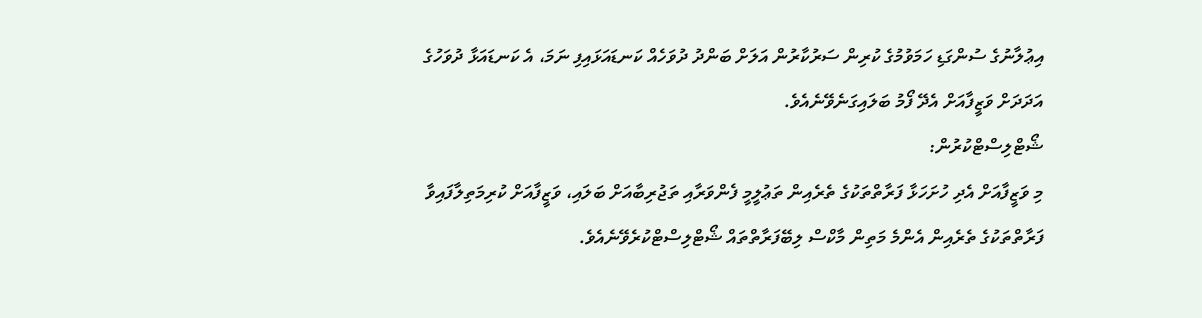އިޢުލާނުގެ ސުންގަޑި ހަމަވުމުގެ ކުރިން ސަރުކާރުން އަލަށް ބަންދު ދުވަހެއް ކަނޑައަޅައިފި ނަމަ، އެ ކަނޑައަޅާ ދުވަހުގެ އަދަދަށް ވަޒީފާއަށް އެދޭ ފޯމު ބަލައިގަނެވޭނެއެވެ.
ޝޯޓްލިސްޓްކުރުން:
މި ވަޒީފާއަށް އެދި ހުށަހަޅާ ފަރާތްތަކުގެ ތެރެއިން ތަޢުލީމީ ފެންވަރާއި ތަޖުރިބާއަށް ބަލައި، ވަޒީފާއަށް ކުރިމަތިލާފައިވާ ފަރާތްތަކުގެ ތެރެއިން އެންމެ މަތިން މާކްސް ލިބޭފަރާތްތައް ޝޯޓްލިސްޓްކުރެވޭނެއެވެ.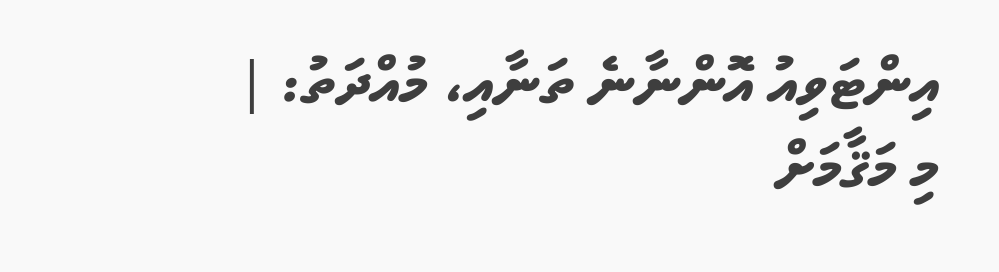އިންޓަވިއު އޮންނާނެ ތަނާއި، މުއްދަތު: |
މި މަޤާމަށް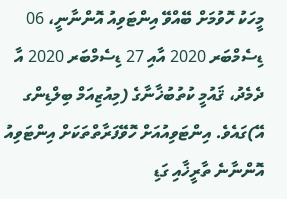މީހަކު ހޮވުމަށް ބޭއްވޭ އިންޓަވިއު އޮންނާނީ، 06 ޑިސެމްބަރ 2020 އާއި 27 ޑިސެމްބަރ 2020 އާ ދެމެދު، ޤައުމީ ކުތުބުޚާނާގެ (މިއުޒިއަމް ބިލްޑިންގ އޭ)ގައެވެ. އިންޓަވިއުއަށް ހޮވޭފަރާތްތަކަށް އިންޓަވިއު އޮންނާނެ ތާރީޚާއި ގަޑި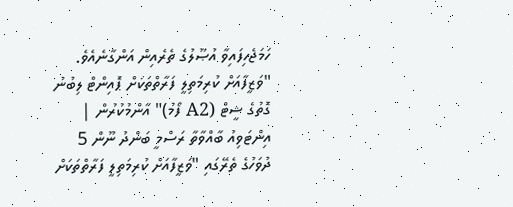ހަމަޖެހިފައިވާ އުޞޫލުގެ ތެރެއިން އަންގާނެއެވެ.
"ވަޒީފާއަށް ކުރިމަތިލީ ފަރާތްތަކަށް ޕޮއިންޓް ލިބުނު ގޮތުގެ ޝީޓް (A2 ފޯމު)" އާންމުކުރުން |
އިންޓަވިއު ބާއްވާތާ ރަސްމީ ބަންދު ނޫން 5 ދުވަހުގެ ތެރޭގައި "ވަޒީފާއަށް ކުރިމަތިލީ ފަރާތްތަކަށް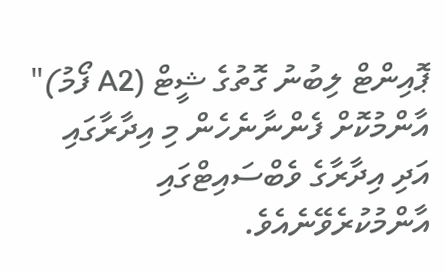ޕޮއިންޓް ލިބުނު ގޮތުގެ ޝީޓް (A2 ފޯމު)" އާންމުކޮށް ފެންނާނެހެން މި އިދާރާގައި އަދި އިދާރާގެ ވެބްސައިޓްގައި އާންމުކުރެވޭނެއެވެ.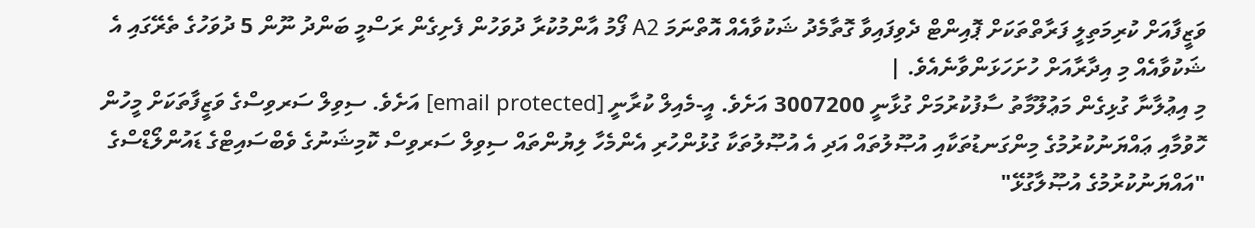ވަޒީފާއަށް ކުރިމަތިލީ ފަރާތްތަކަށް ޕޮއިންޓް ދެވިފައިވާ ގޮތާމެދު ޝަކުވާއެއް އޮތްނަމަ A2 ފޯމު އާންމުކުރާ ދުވަހުން ފެށިގެން ރަސްމީ ބަންދު ނޫން 5 ދުވަހުގެ ތެރޭގައި އެ ޝަކުވާއެއް މި އިދާރާއަށް ހުށަހަޅަންވާނެއެވެ. |
މި އިޢުލާނާ ގުޅިގެން މަޢުލޫމާތު ސާފުކުރުމަށް ގުޅާނީ 3007200 އަށެވެ. އީ-މެއިލް ކުރާނީ [email protected] އަށެވެ. ސިވިލް ސަރވިސްގެ ވަޒީފާތަކަށް މީހުން ހޮވުމާއި ޢައްޔަނުކުރުމުގެ މިންގަނޑުތަކާއި އުޞޫލުތައް އަދި އެ އުޞޫލުތަކާ ގުޅުންހުރި އެންމެހާ ލިޔުންތައް ސިވިލް ސަރވިސް ކޮމިޝަނުގެ ވެބްސައިޓްގެ ޑައުންލޯޑްސްގެ "އައްޔަނުކުރުމުގެ އުޞޫލާގުޅޭ"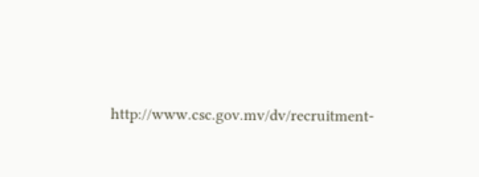http://www.csc.gov.mv/dv/recruitment-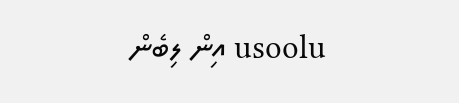usoolu އިން ލިބެން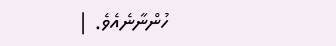ހުންނާނެއެވެ. |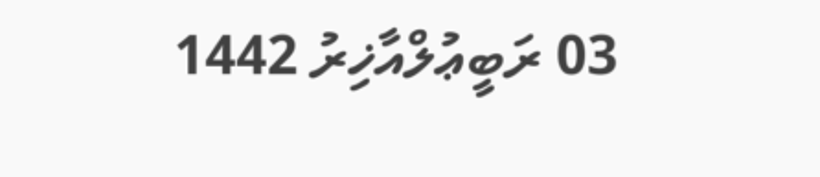03 ރަބީޢުލްއާޚިރު 1442